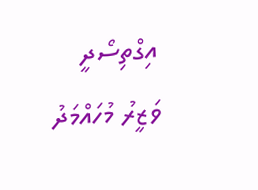އިގްތިސޯދީ ވަޒީރު މުހައްމަދު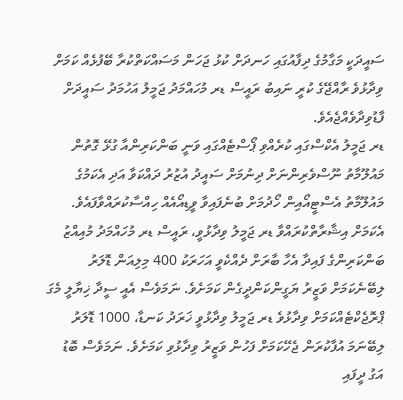ސައީދަކީ މަގާމުގެ ދިފާއުގައި ހަނދަށް ކުޅު ޖަހަން މަސައްކަތްކުރާ ބޭފުޅެއް ކަމަށް ވިދާޅުވެ ރާއްޖޭގެ ކުރީ ނައިބު ރައީސް ޑރ މުހައްމަދު ޖަމީލު އަހުމަދު ސައީދަށް ފާޑުވިދާވެއްޖެއެވެ.
ޑރ ޖަމީލު އެކްސްގައި ކުރެއްވި ޕޯސްޓެއްގައި ވަނީ ބަންކަރިންއާ ގުޅޭ ގޮތުން މައުލޫމާތު ނޫސްވެރިންނަށް ދިނުމަށް ސައީދު އުޒުރު ދައްކަވާ އަދި އެކަމުގެ މައުލޫމާތު އެސްޓީއޯއިން ހޯދުމަށް ބުނެފައިވާ ވީޑިއޯއެއް ހިއްސާކުރައްވާފައެވެ.
އެކަމަށް އިޝާރާތްކުރައްވާ ޑރ ޖަމީލު ވިދާޅުވީ، ރައީސް ޑރ މުހައްމަދު މުއިއްޒު ބަންކަރިންގެ ފައިދާ އެހާ ބާރަށް ދެއްކެވީ އަހަރަކު 400 މިލިއަން ޑޮލަރު ލިބޭނެކަމަށް ވަޒީރު ޔަގީންކަންދީގެން ކަމަށެވެ. ނަމަވެސް އެއީ ސީދާ ޚިޔާލީ މެގަ ޕްރޮޖެކްޓެއްކަމަށް ވިދާޅުވެ ޑރ ޖަމީލު ވިދާޅުވީ ޚަރަދު ކަނޑާ، 1000 ޑޮލަރު ލިބޭނަމަ އުފާކުރަން ޖެހޭކަމަށް ފަހުން ވަޒީރު ވިދާޅުވި ކަމަށެވެ. ނަމަވެސް ބޮޑު އަގު ދީފައި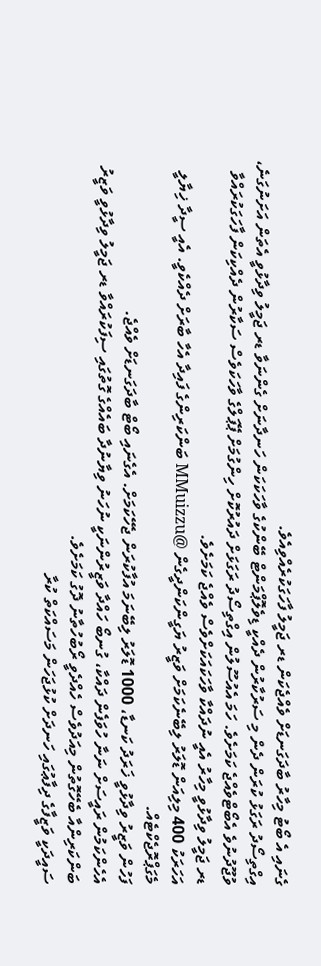ގެނައި އެ ބޯޓު މިހާރު ބާދަގަނޑަށް ވެއްޖެކަން ޑރ ޖަމީލު ފާހަގަކުރެއްވިއެވެ.
އިގްތިސޯދު ރަގަޅު ކުރަން ދެން މި ސަރުކާރުން ދެއްކީ ޑިވެލޮޕްމަންޓް ބޭންކުގެ ވާހަކަކަން ހަނދާނަށް ގެންނަވާ ޑރ ޖަމީލު ވިދާޅުވީ އެތަން އަށަނުގަނެ، ވުޖޫދުނުވެ އެބޯޓްވެއްޖެ ކަމަށެވެ. ހަމަ އެއުސޫލުން އިގްތިސޯދު ރަގަޅަށް ދައުރުކޮށް ހިންގުމަށް ޕޭޕަލްގެ ވާހަކަވެސް ސަކާރުން ދެއްކިކަން ފާހަގަކުރައްވާ ޑރ ޖަމީލު ވިދާޅުވީ މިހާރު އެއީ ނުދައްކާ ވާހަކައަކަށްވެސް ވެއްޖެ ކަމަށެވެ.
އަހަރަކު 400 މިލިއަން ޑޮލަރު ލިބޭނެކަމަށް ވަޒީރު ޔަގީންކަންދީގެން @MMuizzu ބަންކަރިންގެ ފައިދާ އެހާ ބާރަށް ދެއްކެވީ. އެއީ ސީދާ ޚިޔާލީ މެގަޕްރޮޖެކްޓެއް.
ފަހުން ވަޒީރު ވިދާޅުވީ ޚަރަދު ކަނޑާ، 1000 ޑޮލަރު ލިބޭނަމަ އުފާކުރަން ޖެހޭކަމަށް. އެގެނައި ބޯޓް ބާދަގަނޑަށް ވެއްޖެ.
އެހެންކަމުން ރައީސަށް ނަނާ ހުވަފެން ދައްކާ، ގުނބޯ ހައްދާ ވަޒީރުންނަކީ ނުހަނު ވިޔާނުދާ ބައެއްގެ ގޮތުގައި ސިފަކުރައްވާ ޑރ ޖަމީލު ވިދާޅުވީ ވަޒީރު ބަންކަރިންއާ ބެހޭގޮތުން މިއަދުވެސް ހެއްދެވީ ރޯބުހުތާނު ދޮގު ކަމަށެވެ.
ސައީދަކީ ވަޒީފާގެ ދިފާޢުގައި ހަނދަށް ކުޅުޖަހަން މަސައްކަތް ކުރާ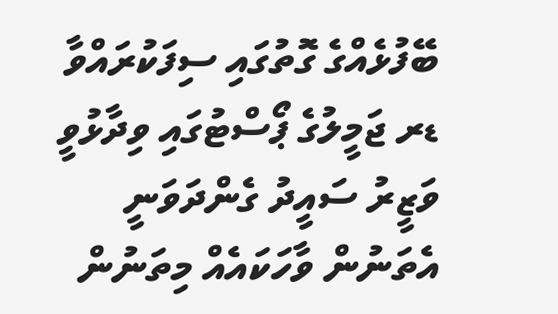ބޭފުޅެއްގެ ގޮތުގައި ސިފަކުރައްވާ ޑރ ޖަމީލުގެ ޕޯސްޓުގައި ވިދާޅުވީ ވަޒީރު ސައީދު ގެންދަވަނީ އެތަނުން ވާހަކައެއް މިތަނުން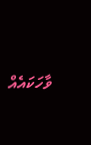ވާހަކައެއް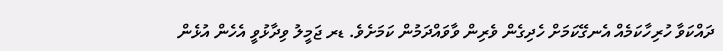ދައްކަވާ ހުރިހާކަމެއް އެނގޭކަމަށް ހެދިގެން ވެރިން ވާވައްދަމުން ކަމަށެވެ. ޑރ ޖަމީލު ވިދާޅުވީ އެހެން އުޅެން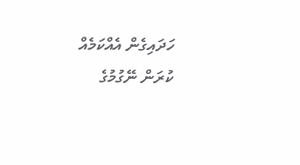ހަދައިގެން އެއްކަމެއް ކުރަން ނޭގުމުގެ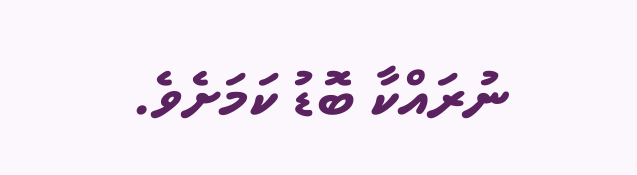ނުރައްކާ ބޮޑު ކަމަށެވެ.